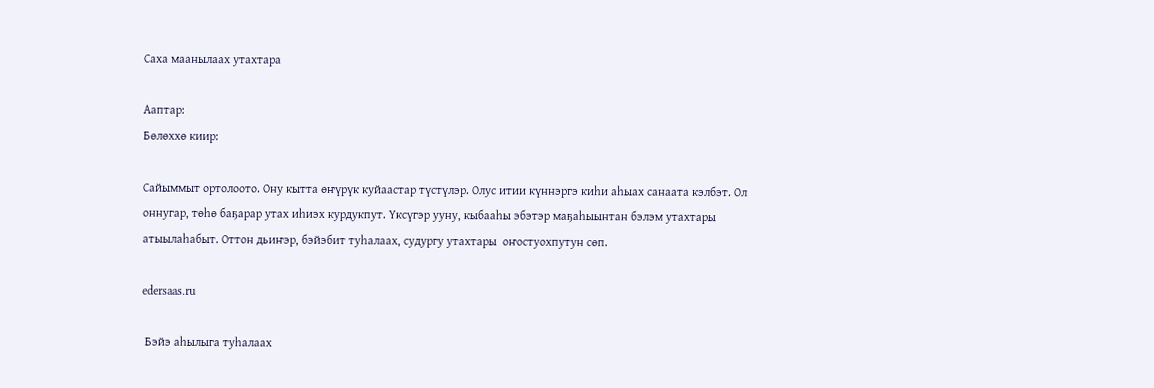Саха маанылаах утахтара

Ааптар:
Бөлөххө киир:

Сайыммыт ортолоото. Ону кытта өҥүрүк куйаастар түстүлэр. Олус итии күннэргэ киһи аһыах санаата кэлбэт. Ол оннугар, төһө баҕарар утах иһиэх курдукпут. Үксүгэр ууну, кыбааһы эбэтэр маҕаһыынтан бэлэм утахтары атыылаһабыт. Оттон дьиҥэр, бэйэбит туһалаах, судургу утахтары  оҥостуохпутун сөп.

edersaas.ru

 Бэйэ аһылыга туһалаах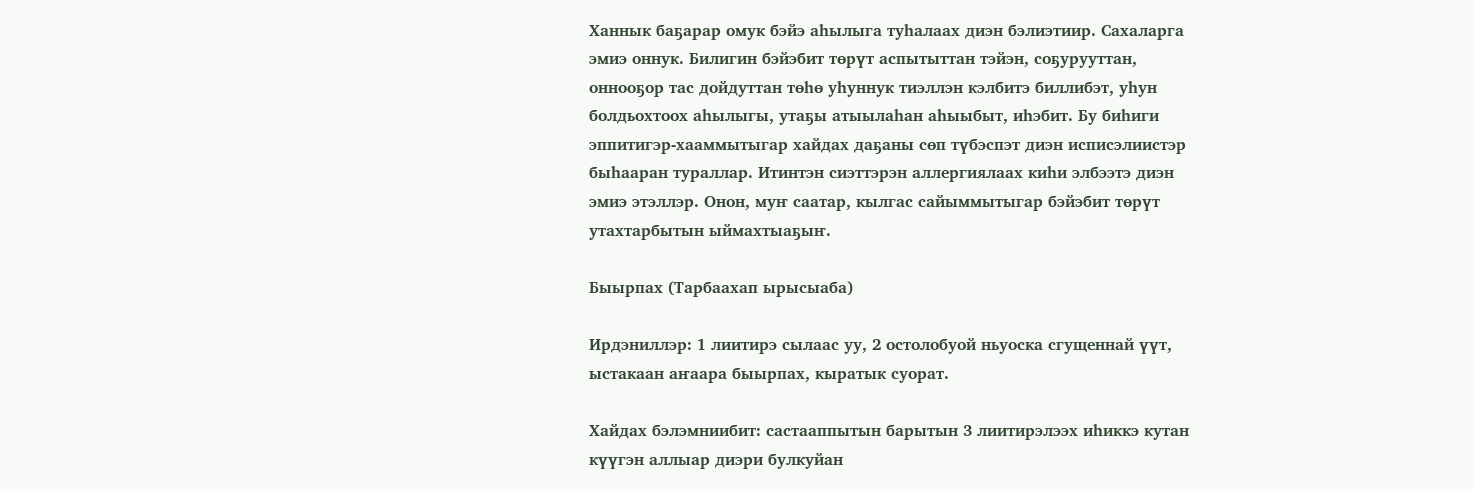Ханнык баҕарар омук бэйэ аһылыга туһалаах диэн бэлиэтиир. Сахаларга эмиэ оннук. Билигин бэйэбит төрүт аспытыттан тэйэн, соҕурууттан, оннооҕор тас дойдуттан төһө уһуннук тиэллэн кэлбитэ биллибэт, уһун болдьохтоох аһылыгы, утаҕы атыылаһан аһыыбыт, иһэбит. Бу биһиги эппитигэр-хааммытыгар хайдах даҕаны сөп түбэспэт диэн исписэлиистэр быһааран тураллар. Итинтэн сиэттэрэн аллергиялаах киһи элбээтэ диэн эмиэ этэллэр. Онон, муҥ саатар, кылгас сайыммытыгар бэйэбит төрүт утахтарбытын ыймахтыаҕыҥ.

Быырпах (Тарбаахап ырысыаба)

Ирдэниллэр: 1 лиитирэ сылаас уу, 2 остолобуой ньуоска сгущеннай үүт, ыстакаан аҥаара быырпах, кыратык суорат.

Хайдах бэлэмниибит: састааппытын барытын 3 лиитирэлээх иһиккэ кутан күүгэн аллыар диэри булкуйан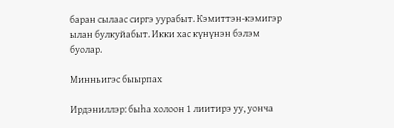баран сылаас сиргэ уурабыт. Кэмиттэн-кэмигэр ылан булкуйабыт. Икки хас күнүнэн бэлэм буолар.

Минньигэс быырпах

Ирдэниллэр: быһа холоон 1 лиитирэ уу, уонча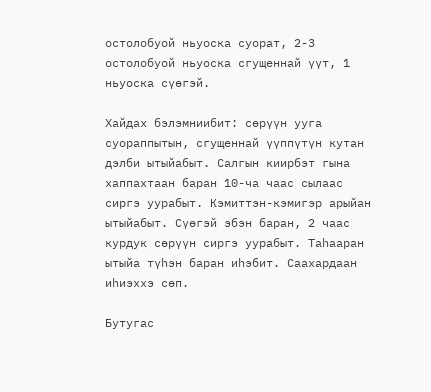остолобуой ньуоска суорат, 2-3 остолобуой ньуоска сгущеннай үүт, 1 ньуоска сүөгэй.

Хайдах бэлэмниибит: сөрүүн ууга суораппытын, сгущеннай үүппүтүн кутан дэлби ытыйабыт. Салгын киирбэт гына хаппахтаан баран 10-ча чаас сылаас сиргэ уурабыт. Кэмиттэн-кэмигэр арыйан ытыйабыт. Сүөгэй эбэн баран, 2 чаас курдук сөрүүн сиргэ уурабыт. Таһааран ытыйа түһэн баран иһэбит. Саахардаан иһиэххэ сөп.

Бутугас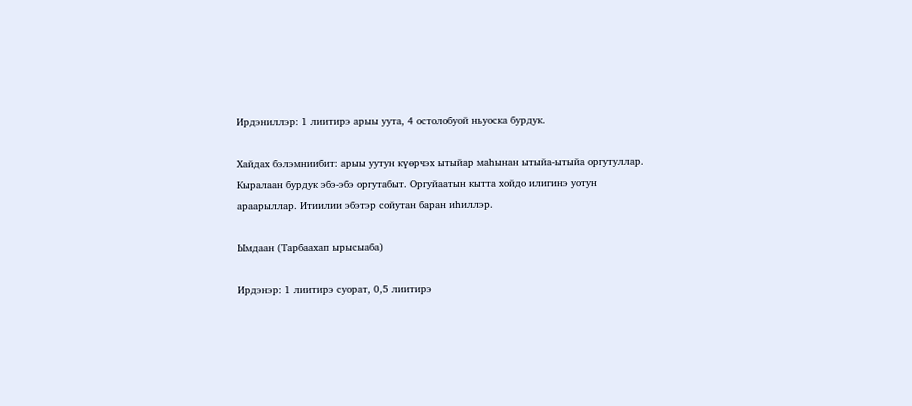Ирдэниллэр: 1 лиитирэ арыы уута, 4 остолобуой ньуоска бурдук.

Хайдах бэлэмниибит: арыы уутун күөрчэх ытыйар маһынан ытыйа-ытыйа оргутуллар. Кыралаан бурдук эбэ-эбэ оргутабыт. Оргуйаатын кытта хойдо илигинэ уотун араарыллар. Итиилии эбэтэр сойутан баран иһиллэр.

Ымдаан (Тарбаахап ырысыаба)

Ирдэнэр: 1 лиитирэ суорат, 0,5 лиитирэ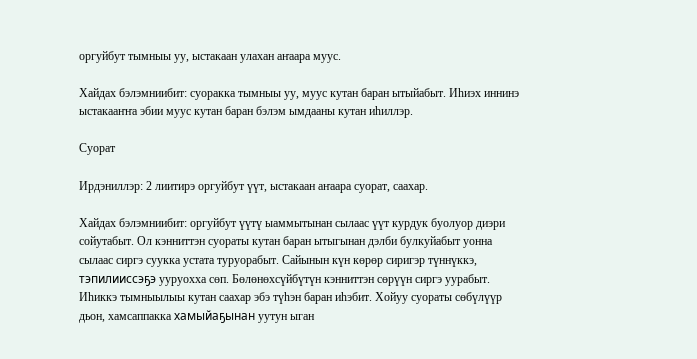оргуйбут тымныы уу, ыстакаан улахан аҥаара муус.

Хайдах бэлэмниибит: суоракка тымныы уу, муус кутан баран ытыйабыт. Иһиэх иннинэ ыстакааҥҥа эбии муус кутан баран бэлэм ымдааны кутан иһиллэр.

Суорат

Ирдэниллэр: 2 лиитирэ оргуйбут үүт, ыстакаан аҥаара суорат, саахар.

Хайдах бэлэмниибит: оргуйбут үүтү ыаммытынан сылаас үүт курдук буолуор диэри сойутабыт. Ол кэнниттэн суораты кутан баран ытыгынан дэлби булкуйабыт уонна сылаас сиргэ суукка устата туруорабыт. Сайынын күн көрөр сиригэр түннүккэ, тэпилииссэҕэ ууруохха сөп. Бөлөнөхсүйбүтүн кэнниттэн сөрүүн сиргэ уурабыт. Иһиккэ тымныылыы кутан саахар эбэ түһэн баран иһэбит. Хойуу суораты сөбүлүүр дьон, хамсаппакка хамыйаҕынан уутун ыган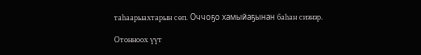таһаарыахтарын сөп. Оччоҕо хамыйаҕынан баһан сиэнэр.

Отонноох үүт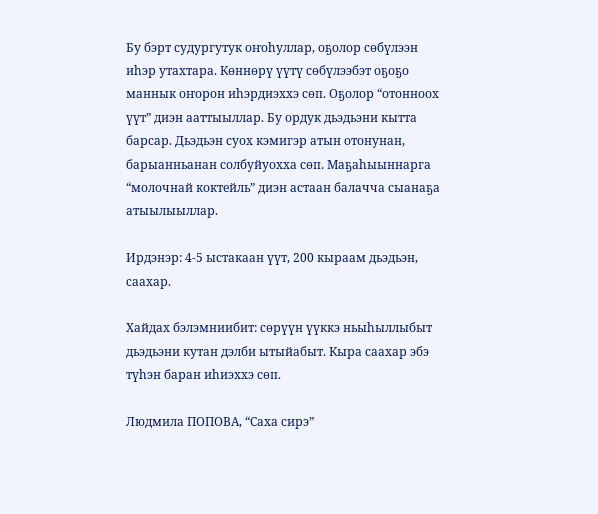Бу бэрт судургутук оҥоһуллар, оҕолор сөбүлээн иһэр утахтара. Көннөрү үүтү сөбүлээбэт оҕоҕо маннык оҥорон иһэрдиэххэ сөп. Оҕолор “отонноох үүт” диэн ааттыыллар. Бу ордук дьэдьэни кытта барсар. Дьэдьэн суох кэмигэр атын отонунан, барыанньанан солбуйуохха сөп. Маҕаһыыннарга “молочнай коктейль” диэн астаан балачча сыанаҕа атыылыыллар.

Ирдэнэр: 4-5 ыстакаан үүт, 200 кыраам дьэдьэн, саахар.

Хайдах бэлэмниибит: сөрүүн үүккэ ньыһыллыбыт дьэдьэни кутан дэлби ытыйабыт. Кыра саахар эбэ түһэн баран иһиэххэ сөп.

Людмила ПОПОВА, “Саха сирэ”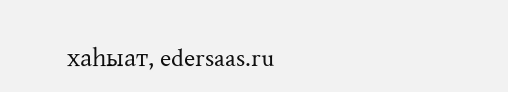хаһыат, edersaas.ru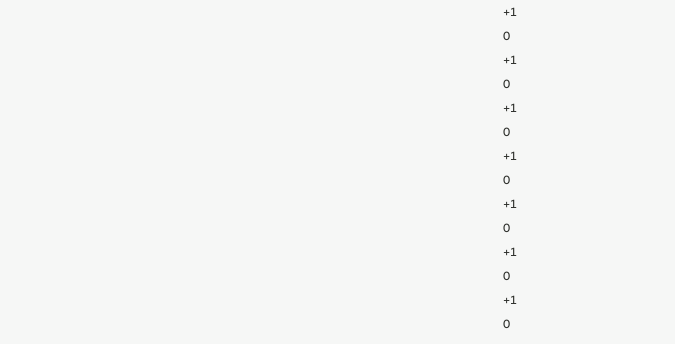+1
0
+1
0
+1
0
+1
0
+1
0
+1
0
+1
0